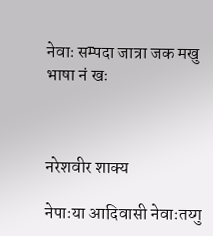नेवाः सम्पदा जात्रा जक मखु भाषा नं खः



नरेशवीर शाक्य

नेपाःया आदिवासी नेवाःतय्गु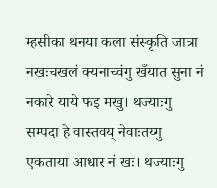म्हसीका थनया कला संस्कृति जात्रा नखःचखलं क्यनाच्वंगु खँयात सुना नं नकारे याये फइ मखु। थज्याःगु सम्पदा हे वास्तवय् नेवाःतय्गु एकताया आधार नं खः। थज्याःगु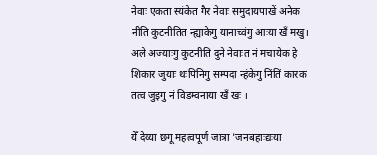नेवाः एकता स्यंकेत गैर नेवाः समुदायपाखें अनेक नीति कुटनीतित न्ह्याकेगु यानाच्वंगु आःया खँ मखु। अले अज्याःगु कुटनीति दुने नेवाःत नं मचायेक हे शिकार जुयाः थःपिनिगु सम्पदा न्हंकेगु निंतिं कारक तत्व जुइगु नं विडम्वनाया खँ खः ।

येँ देय्या छगू महत्वपूर्ण जात्रा 'जनबहाःद्यःया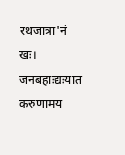रथजात्रा'नं खः। जनबहाःद्यःयात करुणामय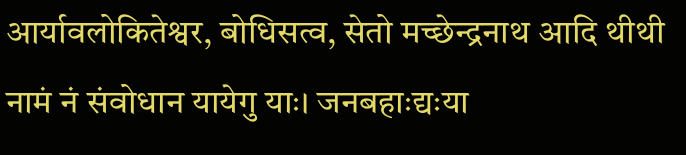आर्यावलोकितेश्वर, बोधिसत्व, सेतो मच्छेन्द्रनाथ आदि थीथी नामं नं संवोधान यायेगु याः। जनबहाःद्यःया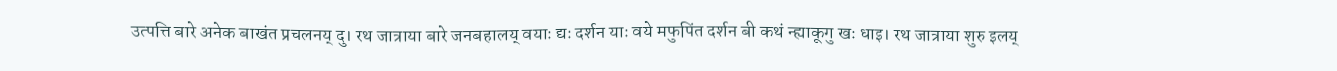उत्पत्ति बारे अनेक बाखंत प्रचलनय् दु। रथ जात्राया बारे जनबहालय् वयाः द्यः दर्शन याः वये मफुपिंत दर्शन बी कथं न्ह्याकूगु खः धाइ। रथ जात्राया शुरु इलय्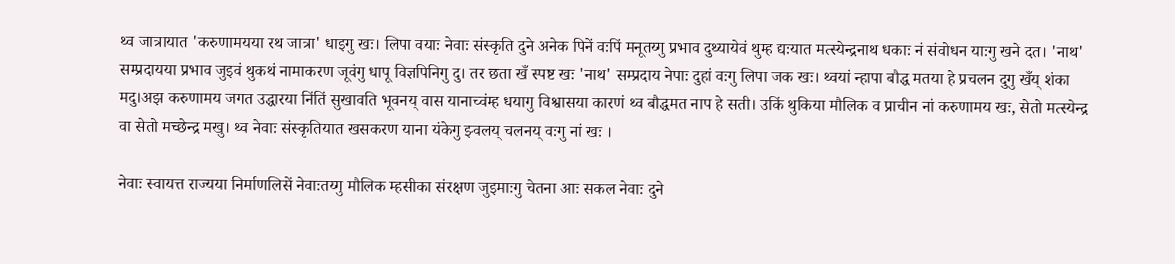थ्व जात्रायात 'करुणामयया रथ जात्रा' धाइगु खः। लिपा वयाः नेवाः संस्कृति दुने अनेक पिनें वःपिं मनूतय्गु प्रभाव दुथ्यायेवं थुम्ह द्यःयात मत्स्येन्द्रनाथ धकाः नं संवोधन याःगु खने दत। 'नाथ' सम्प्रदायया प्रभाव जुइवं थुकथं नामाकरण जूवंगु धापू विज्ञपिनिगु दु। तर छता खँ स्पष्ट खः 'नाथ' सम्प्रदाय नेपाः दुहां वःगु लिपा जक खः। थ्वयां न्हापा बौद्ध मतया हे प्रचलन दुगु खँय् शंका मदु।अझ करुणामय जगत उद्धारया निंतिं सुखावति भूवनय् वास यानाच्वंम्ह धयागु विश्वासया कारणं थ्व बौद्धमत नाप हे सती। उकिं थुकिया मौलिक व प्राचीन नां करुणामय खः, सेतो मत्स्येन्द्र वा सेतो मच्छेन्द्र मखु। थ्व नेवाः संस्कृतियात खसकरण याना यंकेगु झ्वलय् चलनय् वःगु नां खः ।

नेवाः स्वायत्त राज्यया निर्माणलिसें नेवाःतय्गु मौलिक म्हसीका संरक्षण जुइमाःगु चेतना आः सकल नेवाः दुने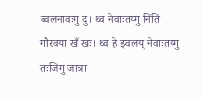ब्वलनावःगु दु। थ्व नेवाःतय्गु निंतिं गौरवया खँ खः। थ्व हे झ्वलय् नेवाःतय्गु तःजिगु जात्रा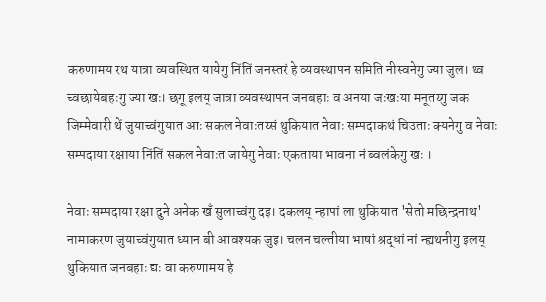करुणामय रथ यात्रा व्यवस्थित यायेगु निंतिं जनस्तरं हे व्यवस्थापन समिति नीस्वनेगु ज्या जुल। थ्व च्वछायेबहःगु ज्या खः। छगू इलय् जात्रा व्यवस्थापन जनबहाः व अनया जःखःया मनूतय्गु जक जिम्मेवारी थें जुयाच्वंगुयात आः सकल नेवाःतय्सं थुकियात नेवाः सम्पदाकथं चिउताः क्यनेगु व नेवाः सम्पदाया रक्षाया निंतिं सकल नेवाःत जायेगु नेवाः एकताया भावना नं ब्वलंकेगु खः ।

नेवाः सम्पदाया रक्षा दुने अनेक खँ सुलाच्वंगु दइ। दकलय् न्हापां ला थुकियात 'सेतो मछिन्द्रनाथ' नामाकरण जुयाच्वंगुयात ध्यान बी आवश्यक जुइ। चलन चल्तीया भाषां श्रद्धां नां न्ह्यथनीगु इलय् थुकियात जनबहाः द्यः वा करुणामय हे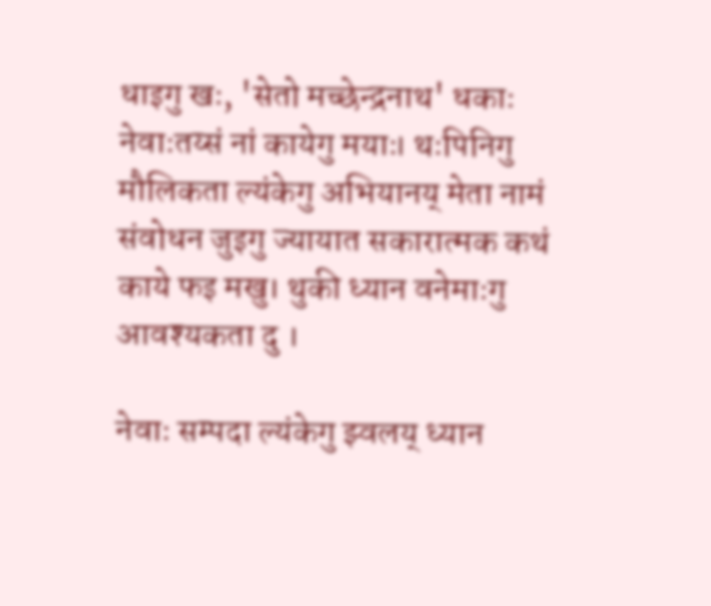धाइगु खः, 'सेतो मच्छेन्द्रनाथ' धकाः नेवाःतय्सं नां कायेगु मयाः। थःपिनिगु मौलिकता ल्यंकेगु अभियानय् मेता नामं संवोधन जुइगु ज्यायात सकारात्मक कथं काये फइ मखु। थुकी ध्यान वनेमाःगु आवश्यकता दु ।

नेवाः सम्पदा ल्यंकेगु झ्वलय् ध्यान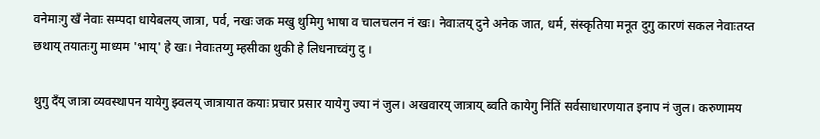वनेमाःगु खँ नेवाः सम्पदा धायेबलय् जात्रा, पर्व, नखः जक मखु थुमिगु भाषा व चालचलन नं खः। नेवाःतय् दुने अनेक जात, धर्म, संस्कृतिया मनूत दुगु कारणं सकल नेवाःतय्त छथाय् तयातःगु माध्यम 'भाय्' हे खः। नेवाःतय्गु म्हसीका थुकी हे लिधनाच्वंगु दु ।

थुगु दँय् जात्रा व्यवस्थापन यायेगु झ्वलय् जात्रायात कयाः प्रचार प्रसार यायेगु ज्या नं जुल। अखवारय् जात्राय् ब्वति कायेगु निंतिं सर्वसाधारणयात इनाप नं जुल। करुणामय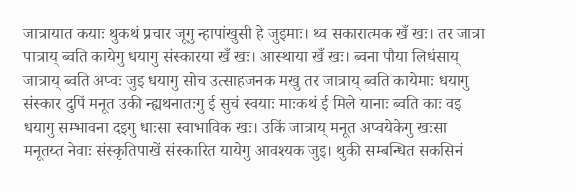जात्रायात कयाः थुकथं प्रचार जूगु न्हापांखुसी हे जुइमाः। थ्व सकारात्मक खँ खः। तर जात्रा पात्राय् ब्वति कायेगु धयागु संस्कारया खँ खः। आस्थाया खँ खः। ब्वना पौया लिधंसाय् जात्राय् ब्वति अप्वः जुइ धयागु सोच उत्साहजनक मखु तर जात्राय् ब्वति कायेमाः धयागु संस्कार दुपिं मनूत उकी न्ह्यथनातःगु ई सुचं स्वयाः माःकथं ई मिले यानाः ब्वति काः वइ धयागु सम्भावना दइगु धाःसा स्वाभाविक खः। उकिं जात्राय् मनूत अप्वयेकेगु खःसा मनूतय्त नेवाः संस्कृतिपाखें संस्कारित यायेगु आवश्यक जुइ। थुकी सम्बन्धित सकसिनं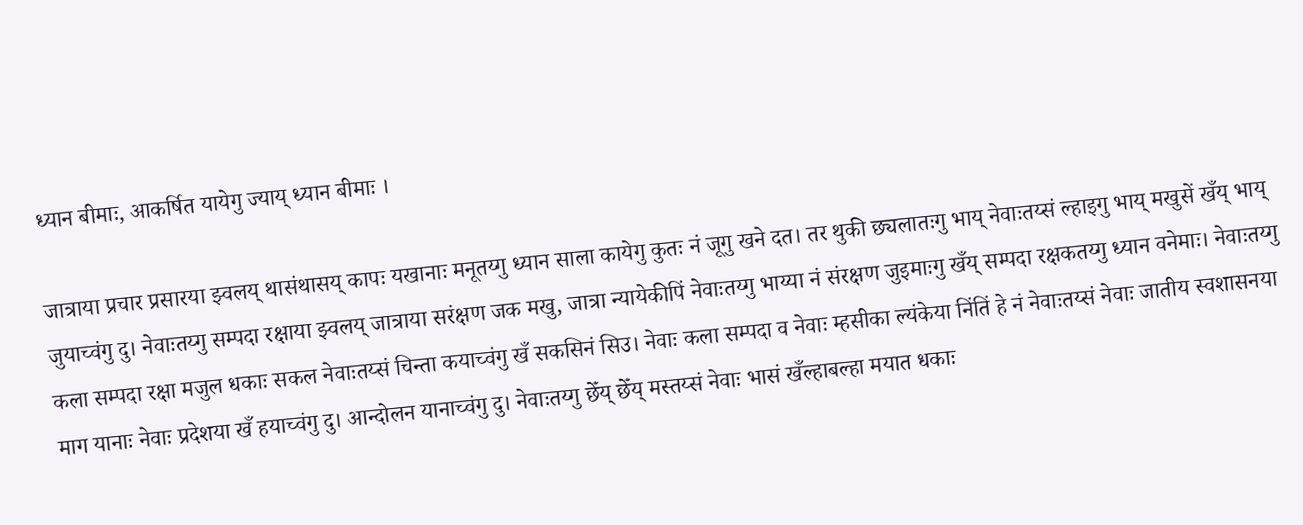ध्यान बीमाः, आकर्षित यायेगु ज्याय् ध्यान बीमाः ।

जात्राया प्रचार प्रसारया झ्वलय् थासंथासय् कापः यखानाः मनूतय्गु ध्यान साला कायेगु कुतः नं जूगु खने दत। तर थुकी छ्यलातःगु भाय् नेवाःतय्सं ल्हाइगु भाय् मखुसें खँय् भाय् जुयाच्वंगु दु। नेवाःतय्गु सम्पदा रक्षाया झ्वलय् जात्राया सरंक्षण जक मखु, जात्रा न्यायेकीपिं नेवाःतय्गु भाय्या नं संरक्षण जुइमाःगु खँय् सम्पदा रक्षकतय्गु ध्यान वनेमाः। नेवाःतय्गु कला सम्पदा रक्षा मजुल धकाः सकल नेवाःतय्सं चिन्ता कयाच्वंगु खँ सकसिनं सिउ। नेवाः कला सम्पदा व नेवाः म्हसीका ल्यंकेया निंतिं हे नं नेवाःतय्सं नेवाः जातीय स्वशासनया माग यानाः नेवाः प्रदेशया खँ हयाच्वंगु दु। आन्दोलन यानाच्वंगु दु। नेवाःतय्गु छेँय् छेँय् मस्तय्सं नेवाः भासं खँल्हाबल्हा मयात धकाः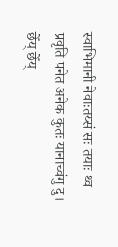स्वाभिमानी नेवाःतय्सं सः तयाः थ्व प्रवृति पनेत अनेक कुतः यानाच्वंगु दु। छेँय् छेँय्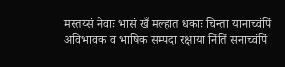मस्तय्सं नेवाः भासं खँ मल्हात धकाः चिन्ता यानाच्वंपिं अविभावक व भाषिक सम्पदा रक्षाया निंतिं सनाच्वंपिं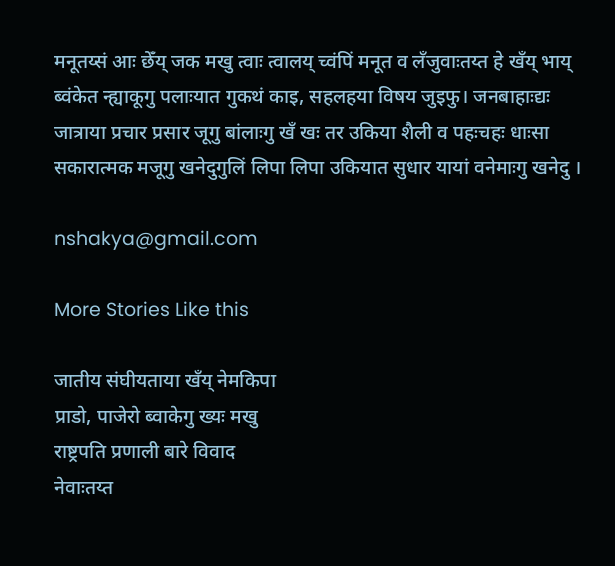मनूतय्सं आः छेँय् जक मखु त्वाः त्वालय् च्वंपिं मनूत व लँजुवाःतय्त हे खँय् भाय् ब्वंकेत न्ह्याकूगु पलाःयात गुकथं काइ, सहलहया विषय जुइफु। जनबाहाःद्यः जात्राया प्रचार प्रसार जूगु बांलाःगु खँ खः तर उकिया शैली व पहःचहः धाःसा सकारात्मक मजूगु खनेदुगुलिं लिपा लिपा उकियात सुधार यायां वनेमाःगु खनेदु ।

nshakya@gmail.com

More Stories Like this

जातीय संघीयताया खँय् नेमकिपा
प्राडो, पाजेरो ब्वाकेगु ख्यः मखु
राष्ट्रपति प्रणाली बारे विवाद
नेवाःतय्त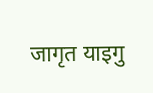जागृत याइगु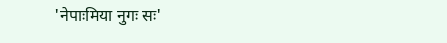'नेपाःमिया नुगः सः'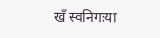खँ स्वनिगःया